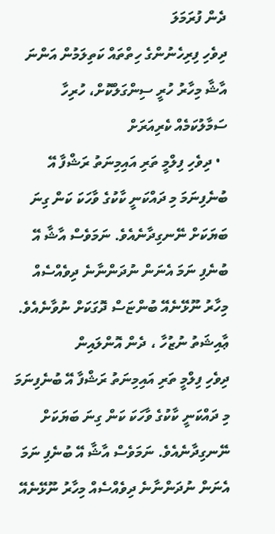ދެން ފުރަމަލަ
ދިވެހި ފިރިހެނުންގެ ހިތްތައް ކަތިލަމުން އަންނަ އާޝާ މިހާރު ހުރީ ސިންގަލްކޮށް، ހުރިހާ ސަމާލުކަމެއް ކެރިއަރަށް
  • ދިވެހި ފިލްމީ ތަރި އައިމިނަތު ރަޝްފާ އޭ ބުނެފިނަމަ މި ދައްކަނީ ކާކުގެ ވާހަކަ ކަން ގިނަ ބަޔަކަށް ނޭނގިދާނެއެވެ. ނަމަވެސް އާޝާ އޭ ބުނެފި ނަމަ އެނަން ނުދަންނާނެ ދިވެއްސެއް މިހާރު ނޫޅޭނެއޭ ބުންޏަސް ދޮގަކަށް ނުވާނެއެވެ.
ޢާއިޝަތު ނުޒުހާ ، ދެން އޮންލައިން
ދިވެހި ފިލްމީ ތަރި އައިމިނަތު ރަޝްފާ އޭ ބުނެފިނަމަ މި ދައްކަނީ ކާކުގެ ވާހަކަ ކަން ގިނަ ބަޔަކަށް ނޭނގިދާނެއެވެ. ނަމަވެސް އާޝާ އޭ ބުނެފި ނަމަ އެނަން ނުދަންނާނެ ދިވެއްސެއް މިހާރު ނޫޅޭނެއޭ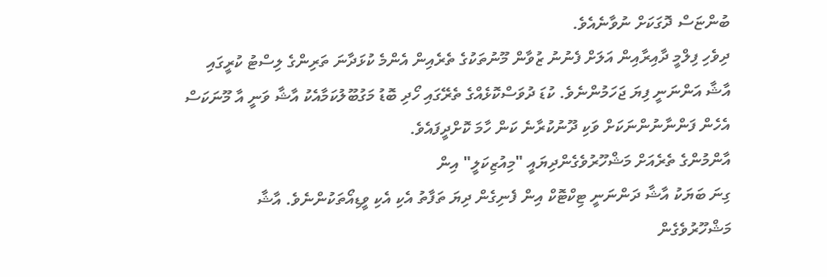ބުންޏަސް ދޮގަކަށް ނުވާނެއެވެ.
ދިވެހި ފިލްމީ ދާއިރާއިން އަލަށް ފެނުނު ޒުވާން މޫނުތަކުގެ ތެރެއިން އެންމެ ކުޅަދާނަ ތަރިންގެ ލިސްޓު ކުރީގައި އާޝާ އަންނަނީ ފިޔަ ޖަހަމުންނެވެ. ކުޑަ ދުވަސްކޮޅެއްގެ ތެރޭގައި ހޯދި ބޮޑު މަގުބޫލުކަމާއެކު އާޝާ ވަނީ އާ މޫނަކަސް އެހެން ފަންނާނުންނަކަށް ވަކި ދޫނުކުރާނެ ކަން ހާމަ ކޮށްދީފައެވެ.
އާންމުންގެ ތެރެއަށް މަޝްހޫރުވެގެންދިޔައީ "މިއުޒިކަލީ" އިން
ގިނަ ބަޔަކު އާޝާ ދަންނަނީ ޓިކްޓޮކް އިން ފެނިގެން ދިޔަ ތަފާތު އެކި އެކި ވީޑިއޯތަކުންނެވެ. އާޝާ މަޝްހޫރުވެގެން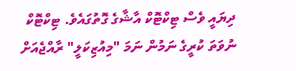ދިޔައީ ވެސް ޓިކްޓޮކް އާޝާގެ ގޮތުގައެވެ. ޓިކްޓޮކް ނުވަތަ ކުރީގެ ނަމުން ނަމަ "މިއުޒިކަލީ" ރާއްޖެއަށް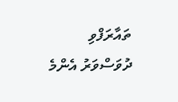ތައާރަފްވި ދުވަސްވަރު އެންމެ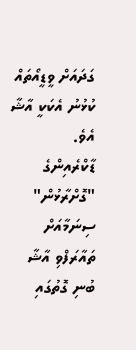ގަދައަށް ވީޑީއޯތައް ކުޅުނު އެކަކީ އާޝާ އެވެ.
ޑާކްރެއިންގެ "ގޮށްރާޅުން" ސިނަމާއަށް ތައާރަފްވި އާޝާ ބުނި ގޮތުގައި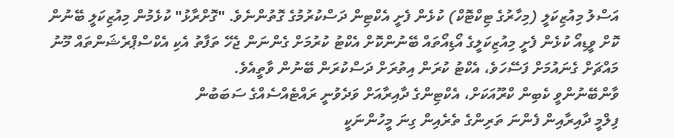އަސްލު މިއުޒިކަލީ (މިހާރުގެ ޓިކްޓޮކް) ކުޅެން ފެށީ އެކްޓިން ދަސްކުރުމުގެ ގޮތުންނެވެ. "ގޮށްރާޅު" ކުޅެމުން މިއުޒިކަލީ ބޭނުން ކޮށް ވީޑިއޯ ކުޅެން ފެށީ މިއުޒިކަލީގެ އޯޑިއޯތައް ބޭނުންކޮށް އެކްޓު ކުރުމަށް ގެންނަން ޖެހޭ ތަފާތު އެކި އެކްސްޕްރެޝަންތައް މޫނު މައްޗަށް ގެނައުމަށް ފަސޭހަވެ، އެކްޓު ކުރަން އިތުރަށް ދަސްކުރަން ބޭނުން ވާތީއެވެ.
ވާންބޭނުންވީ ކެބިން ކްރޫއަކަށް، އެކްޓިންގެ ދާއިރާއަށް ވަދެވުނީ ރައްޓެއްސެއްގެ ސަބަބުން
ފިލްމީ ދާއިރާއިން ފެންނަ ތަރިންގެ ތެރެއިން ގިނަ މީހުންނަކީ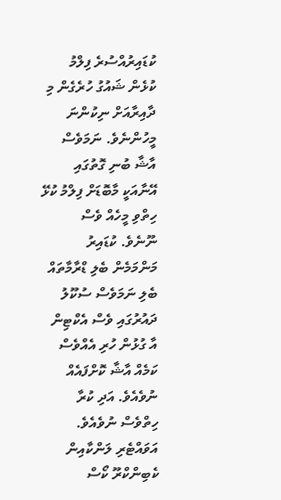ކުޑައިރުއްސުރެ ފިލްމު ކުޅެން ޝައުގު ހުރެގެން މި ދާއިރާއަށް ނިކުންނަ މީހުންނެވެ. ނަމަވެސް އާޝާ ބުނި ގޮތުގައި އޭނާއަކީ މާބޮޑަށް ފިލްމު ކުޅޭ ހިތްވި މީހެއް ވެސް ނޫނެވެ. ކުޑައިރު މަންމަމެން ބެލި ޑްރާމާތައް ބެލި ނަމަވެސް ސުކޫލު ދައުރުގައި ވެސް އެކްޓިން އާ ގުޅުން ހުރި އެއްވެސް ކަމެއް އާޝާ ކޮށްފައެއް ނުވެއެވެ. އަދި ކުރާ ހިތްވެސް ނުވެއެވެ.
އަވައްޓެރި ލަންކާއިން ކެބިންކްރޫ ކޯސް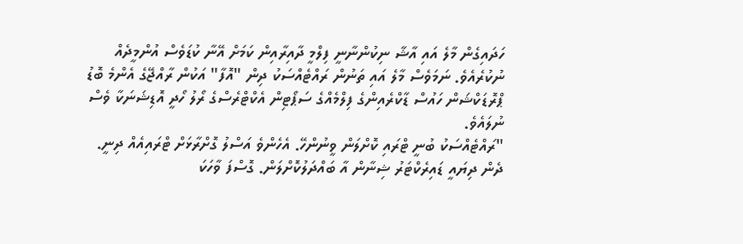ހަދައިގެން މާލެ އައި އާޝާ ނިކުންނާނީ ފިލްމީ ދާއިރާއިން ކަމަށް އޭނާ ކުޑަވެސް އުންމީދެއް ނުކުރެއެވެ. ނަމަވެސް މާލެ އައި ތަނުން ރައްޓެއްސަކު ދިން "އޮފާ" އަކުން ރާއްޖޭގެ އެންމެ ބޮޑު ޕްރޮޑަކްޝަން ހައުސް ޑާކްރެއިންގެ ފިލްމެއްގެ ސަޕޯޓިން އެކްޓްރެސްގެ ރޯލު ހޯދީ އޮޑިޝަނަކާ ވެސް ނުލައެވެ.
"ރައްޓެއްސަކު ބުނީ ޓްރައި ކޮށްލަން ވީނުންހޭ. އެހެންވެ އަސްލު ގޮށްރާޅަށް ޓްރައިއެއް ދިނީ. ދެން ދިޔައީ ޑައިރެކްޓަރު ޝިނާން އާ ބައްދަލުކޮށްލަން. ގޮސްފަ ވާހަކަ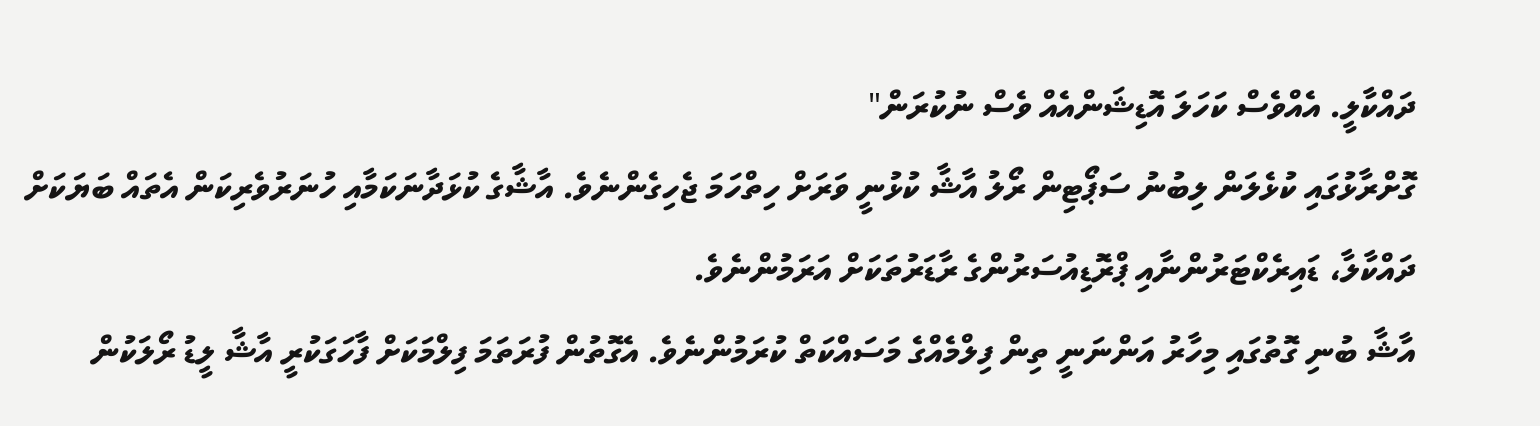ދައްކާލީ. އެއްވެސް ކަހަލަ އޮޑިޝަންއެއް ވެސް ނުކުރަން"
ގޮށްރާޅުގައި ކުޅެލަން ލިބުނު ސަޕޯޓިން ރޯލު އާޝާ ކުޅުނީ ވަރަށް ހިތްހަމަ ޖެހިގެންނެވެ. އާޝާގެ ކުޅަދާނަކަމާއި ހުނަރުވެރިކަން އެތައް ބަޔަކަށް ދައްކާލާ، ޑައިރެކްޓަރުންނާއި ޕްރޮޑިއުސަރުންގެ ރާޑަރުތަކަށް އަރަމުންނެވެ.
އާޝާ ބުނި ގޮތުގައި މިހާރު އަންނަނީ ތިން ފިލްމެއްގެ މަސައްކަތް ކުރަމުންނެވެ. އެގޮތުން ފުރަތަމަ ފިލްމަކަށް ފާހަގަކުރީ އާޝާ ލީޑު ރޯލަކުން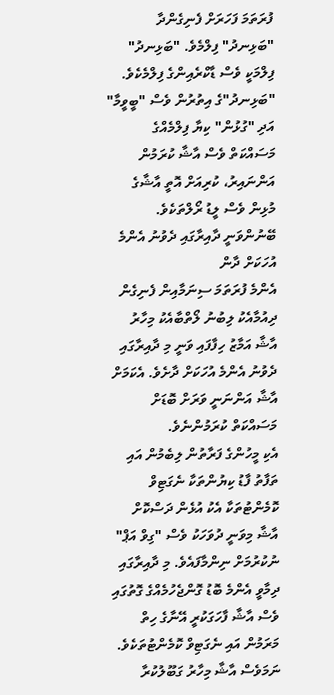ފުރަތަމަ ފަހަރަށް ފެނިގެންދާ "ބަޅިނދު" ފިލްމެވެ. "ބަޅިނދު" ފިލްމަކީ ވެސް ޑާކްރެއިންގެ ފިލްމެކެވެ. "ބަޅިނދު"ގެ އިތުރުން ވެސް "ބީވީމާ" އަދި "ގުޅުން" ކިޔާ ފިލްމެއްގެ މަސައްކަތް ވެސް އާޝާ ކުރަމުން އަންނައިރު، ކުރިއަށް އޮތީ އާޝާގެ މުޅިން ވެސް ލީޑު ރޯލްތަކެވެ.
ބޭނުންވަނީ ދާއިރާގައި ދެވުނު އެންމެ އުހަކަށް ދާން
އެންމެ ފުރަތަމަ ސިނަމާއިން ފެނިގެން ދިއުމާއެކު ލިބުނު ލޯތްބާއެކު މިހާރު އާޝާ އަމާޒު ހިފާފައި ވަނީ މި ދާއިރާގައި ދެވުނު އެންމެ އުހަކަށް ދާށެވެ. އެކަމަށް އާޝާ އަންނަނީ ވަރަށް ބޮޑަށް މަސައްކަތް ކުރަމުންނެވެ.
އެކި މީހުންގެ ފަރާތުން ލިބެމުން އައި ތަފާތު ފާޑު ކިޔުންތަކާ ނެގަޓިވް ކޮމެންޓުތަކާ އެކު އުޅެން ދަސްކޮށް އާޝާ މިވަނީ ދުވަހަކު ވެސް "ގިވް އަޕް" ނުކުރުމަށް ނިންމާފައެވެ. މި ދާއިރާގައި ދިމާވީ އެންމެ ބޮޑު ގޮންޖެހުމެއްގެ ގޮތުގައި ވެސް އާޝާ ފާހަގަކުރީ އޭނާގެ ހިތް މަރަމުން އައި ނެގަޓިވް ކޮމެންޓުތަކެވެ. ނަމަވެސް އާޝާ މިހާރު ގަބޫލުކުރާ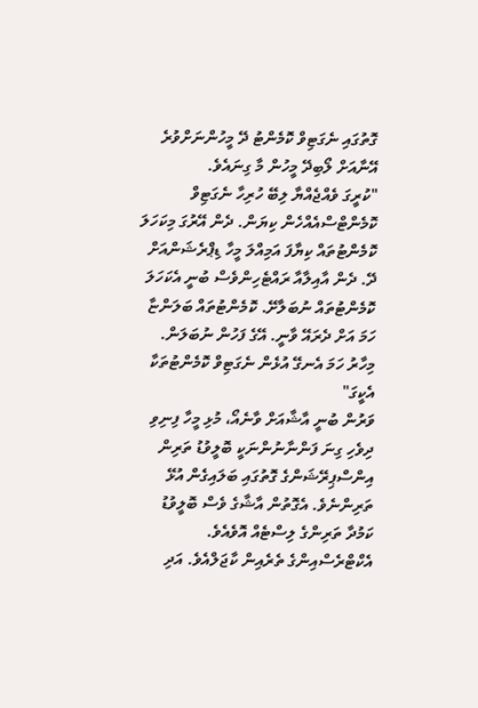ގޮތުގައި ނެގަޓިވް ކޮމެންޓު ދޭ މީހުންނަށްވުރެ އޭނާއަށް ލޯބިދޭ މީހުން މާ ގިނައެވެ.
"ކުރީގަ ވެއްޖެއްޔާ ލިބޭ ހުރިހާ ނެގަޓިވް ކޮމެންޓްސްއެއްހެން ކިޔަން. ދެން އޭރުގަ މިކަހަލަ ކޮމެންޓުތައް ކިޔާފަ އަމިއްލަ މީހާ ޑިޕްރެޝަންއަށް ދޭ. ދެން އާއިލާއާ ރައްޓެހިންވެސް ބުނީ އެކަހަލަ ކޮމެންޓުތައް ނުބަލާށޭ. ކޮމެންޓުތައް ބަލަންޏާ ހަމަ އަށް ދެރައޭ ވާނީ. އޭގެ ފަހުން ނުބަލަން. މިހާރު ހަމަ އެނގޭ އުޅެން ނެގަޓިވް ކޮމެންޓުތަކާ އެކީގަ"
ވަރުން ބުނީ އާޝާއަށް ވާނެއޯ، މުޅި މީހާ ފިނިވި
ދިވެހި ގިނަ ފަންނާނުންނަކީ ބޮލީވުޑު ތަރިން އިންސްޕިރޭޝަންގެ ގޮތުގައި ބަލައިގެން އުޅޭ ތަރިންނެވެ. އެގޮތުން އާޝާގެ ވެސް ބޮލީވުޑު ކަމުދާ ތަރިންގެ ލިސްޓެއް އޮވެއެވެ. އެކްޓްރެސްއިންގެ ތެރެއިން ކާޖަލްއެވެ. އަދި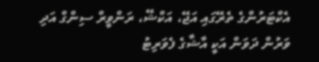އެކްޓަރުންގެ ތެރޭގައި އަޖޭ، އަކްޝޭ، ރަންވީރް ސިންގް އަދި ވަރުން ދަވަން އަކީ އާޝާގެ ފެވަރިޓު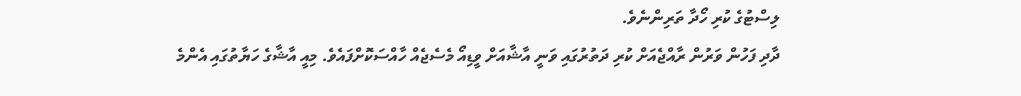ލިސްޓުގެ ކުރި ހޯދާ ތަރިންނެވެ.
ދާދި ފަހުން ވަރުން ރާއްޖެއަށް ކުރި ދަތުރުގައި ވަނީ އާޝާއަށް ވީޑިއޯ މެސެޖެއް ހާއްސަކޮށްފައެވެ. މިއީ އާޝާގެ ހަޔާތުގައި އެންމެ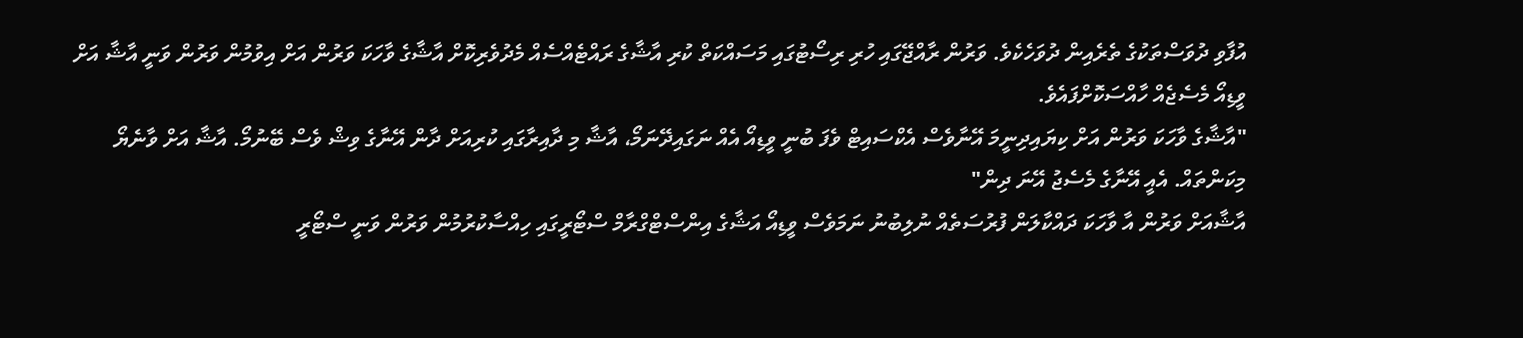އުފާވި ދުވަސްތަކުގެ ތެރެއިން ދުވަހެކެވެ. ވަރުން ރާއްޖޭގައި ހުރި ރިސޯޓުގައި މަސައްކަތް ކުރި އާޝާގެ ރައްޓެއްސެއް މެދުވެރިކޮށް އާޝާގެ ވާހަކަ ވަރުން އަށް އިވުމުން ވަރުން ވަނީ އާޝާ އަށް ވީޑިއޯ މެސެޖެއް ހާއްސަކޮށްފައެވެ.
"އާޝާގެ ވާހަކަ ވަރުން އަށް ކިޔައިދިނީމަ އޭނާވެސް އެކްސައިޓް ވެފަ ބުނީ ވީޑިއޯ އެއް ނަގައިދޭނަމޯ، އާޝާ މި ދާއިރާގައި ކުރިއަށް ދާން އޭނާގެ ވިޝް ވެސް ބޭނުމޯ. އާޝާ އަށް ވާނެޔޯ މިކަންތައް. އެއީ އޭނާގެ މެސެޖު އޭނަ ދިން"
އާޝާއަށް ވަރުން އާ ވާހަކަ ދައްކާލަން ފުރުސަތެއް ނުލިބުނު ނަމަވެސް ވީޑިއޯ އަޝާގެ އިންސްޓްގްރާމް ސްޓޯރީގައި ހިއްސާކުރުމުން ވަރުން ވަނީ ސްޓޯރީ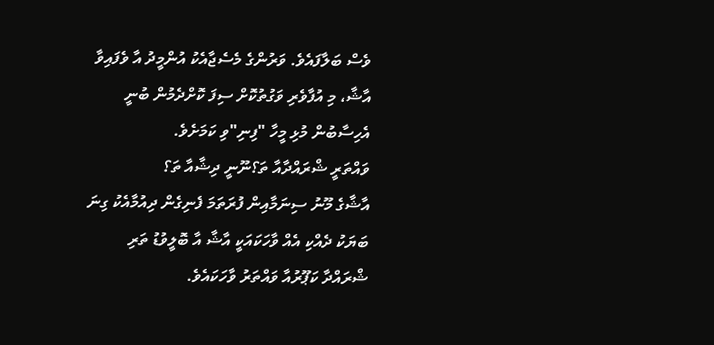ވެސް ބަލާފައެވެ. ވަރުންގެ މެސެޖާއެކު އުންމީދު އާ ވެފައިވާ އާޝާ، މި އުފާވެރި ވަގުތުކޮށް ސިފަ ކޮށްދެމުން ބުނީ އެހިސާބުން މުޅި މީހާ "ފިނި"ވި ކަމަށެވެ.
ވައްތަރީ ޝްރައްދާއާ ތަ؟ނޫނީ ދިޝާއާ ތަ؟
އާޝާގެ މޫނު ސިނަމާއިން ފުރަތަމަ ފެނިގެން ދިއުމާއެކު ގިނަ ބަޔަކު ދެއްކި އެއް ވާހަކައަކީ އާޝާ އާ ބޮލީވުޑު ތަރި ޝްރައްދާ ކަޕޫރުއާ ވައްތަރު ވާހަކައެވެ.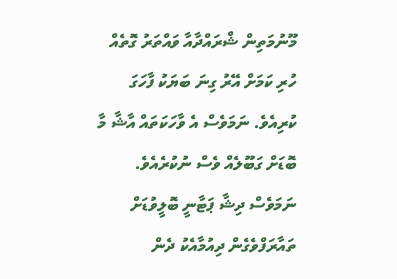މޫނުމަތިން ޝްރައްދާއާ ވައްތަރު ގޮތެއް ހުރި ކަމަށް އޭރު ގިނަ ބަޔަކު ފާހަގަ ކުރިއެވެ. ނަމަވެސް އެ ވާހަކަތައް އާޝާ މާ ބޮޑަށް ގަބޫލެއް ވެސް ނުކުރެއެވެ.
ނަމަވެސް ދިޝާ ޕަޓާނީ ބޮލީވުޑަށް ތައާރަފްވެގެން ދިއުމާއެކު ދެން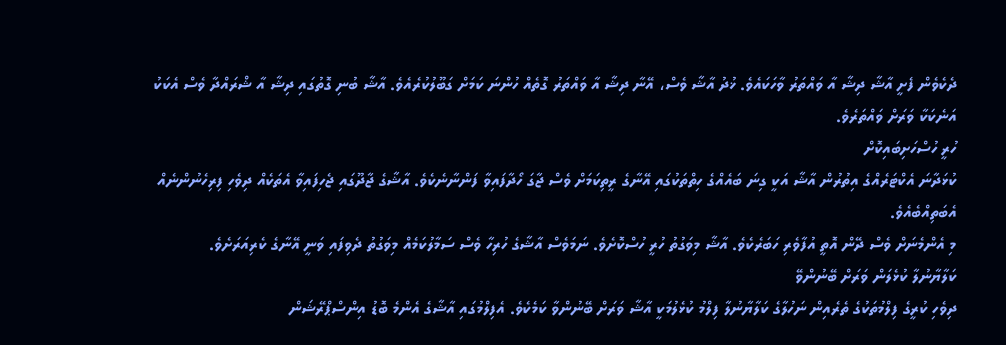ދެކެވެން ފެށީ އާޝާ ދިޝާ އާ ވައްތަރު ވާހަކައެވެ. ޚުދު އާޝާ ވެސް، އޭނާ ދިޝާ އާ ވައްތަރު ގޮތެއް ހުންނަ ކަމަށް ގަބޫލުކުރެއެވެ. އާޝާ ބުނި ގޮތުގައި ދިޝާ އާ ޝްރައްދާ ވެސް އެކަކު އަނެކަކާ ވަރަށް ވައްތަރެވެ.
ހުރީ ހުސްހަށިބައިކޮށް
ކުޅަދާނަ އެކްޓަރެއްގެ އިތުރުން އާޝާ އަކީ ގިނަ ބައެއްގެ ހިތްތަކުގައި އޭނާގެ ރީތިކަމަށް ވެސް ޖާގަ ހޯދާފައިވާ ފަންނާނެކެވެ. އާޝާގެ ޖާދޫގައި ޖެހިފައިވާ އެތަކެއް ދިވެހި ފިރިހެނުންނެއް އެބަތިއްބެއެވެ.
މި އެންމެނަށް ވެސް ދޭން އޮތީ އުފާވެރި ހަބަރެކެވެ. އާޝާ މިވަގުތު ހުރީ ހުސްކޮށެވެ. ނަމަވެސް އާޝާގެ ހުރިހާ ވެސް ސަމާލުކަމެއް މިވަގުތު ދެވިފައި ވަނީ އޭނާގެ ކެރިއަރަށެވެ.
ކަލާޔާނުލާ ކުޅެލަން ވަރަށް ބޭނުންވޭ
ދިވެހި ކުރީގެ ފިލްމުތަކުގެ ތެރެއިން ނަހުލާގެ ކަލާޔާނުލާ ފިލްމު ކުޅެލުމަކީ އާޝާ ވަރަށް ބޭނުންވާ ކަމެކެވެ. އެފިލްމުގައި އާޝާގެ އެންމެ ބޮޑު އިންސްޕްރޭޝަން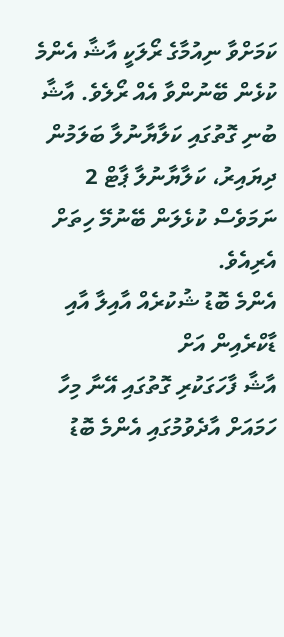ކަމަށްވާ ނިއުމާގެ ރޯލަކީ އާޝާ އެންމެ ކުޅެން ބޭނުންވާ އެއް ރޯލެވެ. އާޝާ ބުނި ގޮތުގައި ކަލާޔާނުލާ ބަލަމުން ދިޔައިރު، ކަލާޔާނުލާ ޕާޓް 2 ނަމަވެސް ކުޅެލަން ބޭނުމޭ ހިތަށް އެރިއެވެ.
އެންމެ ބޮޑު ޝުކުރެއް އާއިލާ އާއި ޑާކްރެއިން އަށް
އާޝާ ފާހަގަކުރި ގޮތުގައި އޭނާ މިހާ ހަމައަށް އާދެވުމުގައި އެންމެ ބޮޑު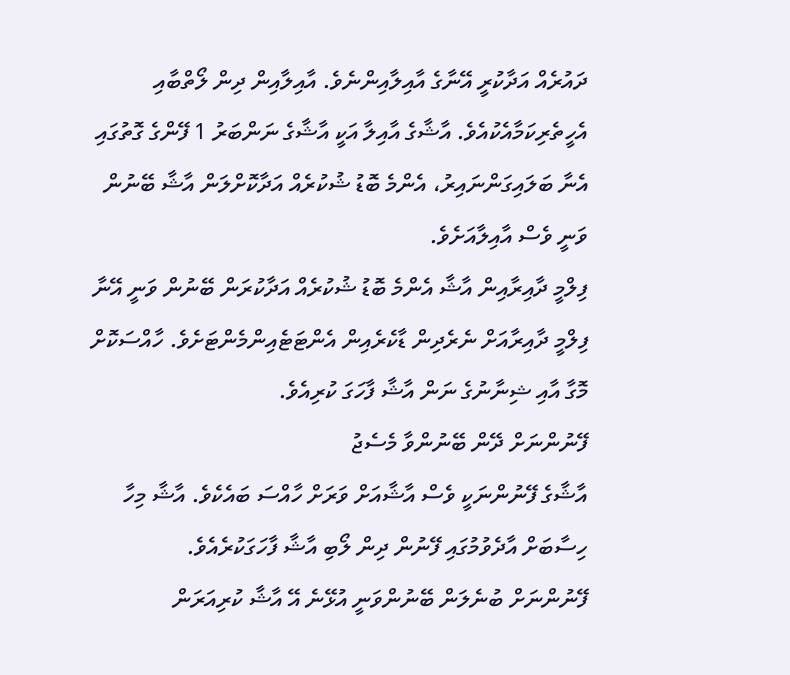ދައުރެއް އަދާކުރީ އޭނާގެ އާއިލާއިންނެވެ. އާއިލާއިން ދިން ލޯތްބާއި އެހީތެރިކަމާއެކުއެވެ. އާޝާގެ އާއިލާ އަކީ އާޝާގެ ނަންބަރު 1 ފޭންގެ ގޮތުގައި އެނާ ބަލައިގަންނައިރު، އެންމެ ބޮޑު ޝުކުރެއް އަދާކޮށްލަން އާޝާ ބޭނުން ވަނީ ވެސް އާއިލާއަށެވެ.
ފިލްމީ ދާއިރާއިން އާޝާ އެންމެ ބޮޑު ޝުކުރެއް އަދާކުރަން ބޭނުން ވަނީ އޭނާ ފިލްމީ ދާއިރާއަށް ނެރެދިން ޑާކެރެއިން އެންޓަޓެއިންމެންޓަށެވެ. ހާއްސަކޮށް މޮގާ އާއި ޝިނާނުގެ ނަން އާޝާ ފާހަގަ ކުރިއެވެ.
ފޭނުންނަށް ދޭން ބޭނުންވާ މެސެޖު
އާޝާގެ ފޭނުންނަކީ ވެސް އާޝާއަށް ވަރަށް ހާއްސަ ބައެކެވެ. އާޝާ މިހާ ހިސާބަށް އާދެވުމުގައި ފޭނުން ދިން ލޯބި އާޝާ ފާހަގަކުރެއެވެ.
ފޭނުންނަށް ބުނެލަން ބޭނުންވަނީ އުޅޭނެ އޭ އާޝާ ކުރިއަރަން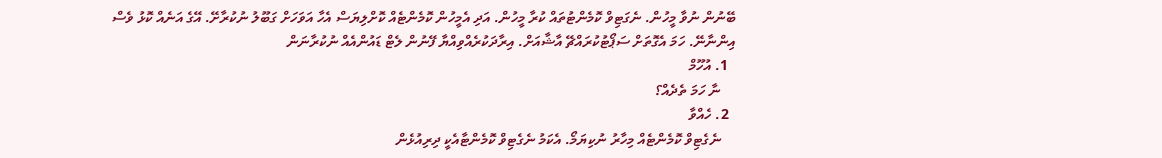ބޭނުން ނުވާ މީހުން. ނެގަޓިވް ކޮމެންޓުތައް ކުރާ މީހުން. އަދި އެމީހުން ކޮމެންޓެއް ކޮށްލިޔަސް އެހާ އަވަހަށް ގަބޫލު ނުކުރާށޭ. އޭގެ އަނެއް ކޮޅު ވެސް އިންނާނޭ. ހަމަ އެގޮތަށް ސަޕޯޓުކުރައްޗޭ އާޝާއަށް. އިރާދަކުރެއްވިއްޔާ ފޭނުން ލެޓް ޑައުންއެއް ނުކުރާނަން
  1. އުހޫމް
    ނާ ހަމަ ތެދެއް؟
  2. ހެއްވާ
    ނެގެޓިވް ކޮމެންޓެއް މިހާރު ނުކިޔަމޯ. އެކަމު ނެގެޓިވް ކޮމެންޓާއެކީ ދިރިއުޅެން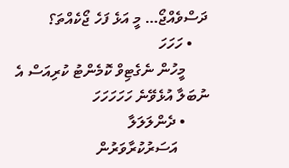ދަސްވެއްޖޯ… މީ އަޅެ ފަހެ ޖޯކެއްތަ؟
    • ހަހަހަ
      މީހުން ނެގެޓިވް ކޮމެންޓު ކުރިއަސް އެ ނުބަލާ އުޅެވޭނެ ހަހަހަހަހަ
      • ދެންލަލަލާ
        އަސަރުކުރާވަރުން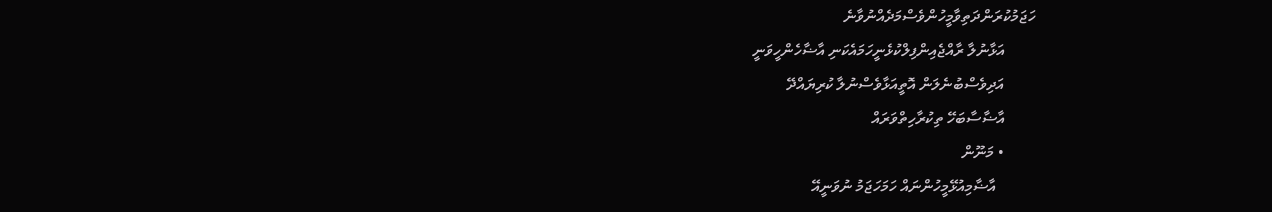ހަޖަމުކުރަންދަތިވާމީހުންވެސްމަދެއްނުވާނެ
        އަޅާނުލާ ރާއްޖެއިންފިލްކުޅެނީހަމައެކަނި އާޟާހެންހީވަނީ
        އަދިވެސްބުނެލަން އޮތީއަޅާވެސްނުލާ ކުރިޔައްދޭ
        އާޟާސާބަހޭ ތިކުރާހިތްވަރައް
        • މަނޫން
          އާޟާމިއުޅޭމީހުންނައް ހަމަހަޖަމު ނުވަނީއޭ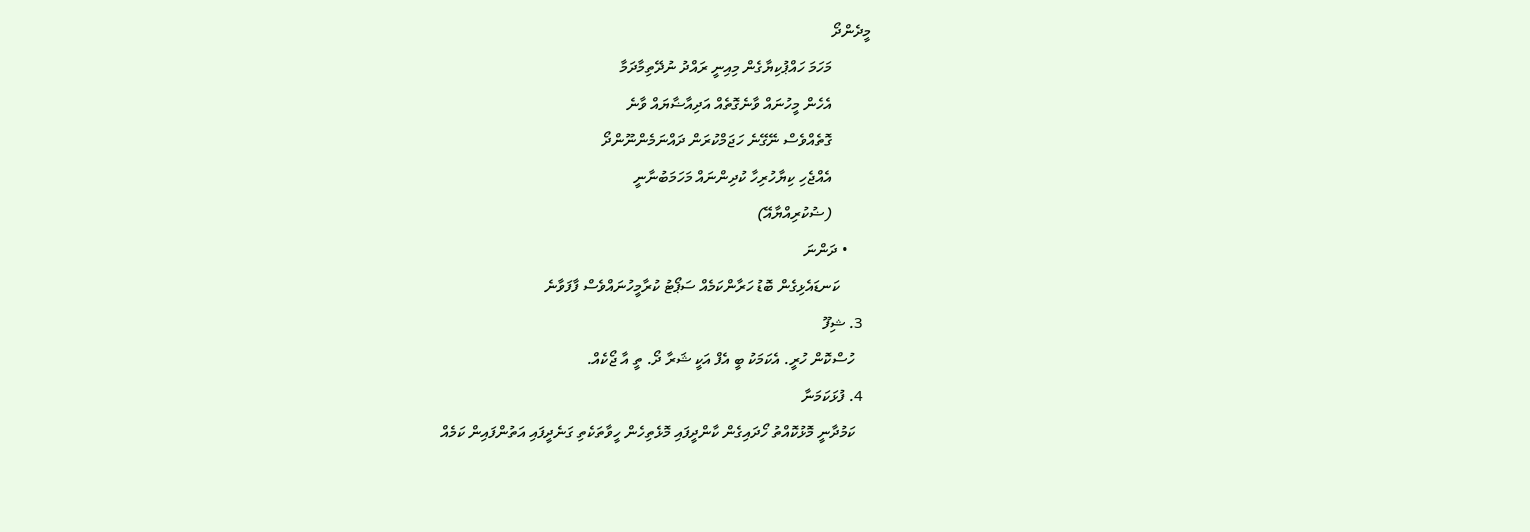މީދެންދޯ
          މަހަމަ ހައްޕުކިޔާގެން މިއިނީ ރައްދު ނުދޭތިމާދަމާ
          އެހެން މީހުނައް ވާނެގޮތެއް އަދިއާޟާޔައް ވާނެ
          ގޮތެއްވެސް ނޭގޭނެ ހަޖަމްކުރަން ދައްނަމެންނޫންދޯ
          އެއްޖެހި ކިޔާހުރިހާ ކުދިންނައް މަހަމަބުނާނީ
          (ޟުކުރިއްޔާއޭ)
      • ދަންނަ
        ކަނޑައެޅިގެން ބޮޑު ހަރާންކަމެއް ސަޕޯޓު ކުރާމީހުނައްވެސް ފާފަވާނެ
  3. ޝިފޫ
    ހުސްކޮން ހުރީ. އެކަމަކު ބީ އެފް އަކީ ޝަރާ ދޯ. ތީ އާ ޖޯކެއް.
  4. ފުޅަކަމަނާ
    ކަމުދާނީ މޮޅުކޮއްތު ހޯދައިގެން ކާންދީފައި މޮޅެތިހެން ހީވާތަކެތި ގަނެދީފައި އަތުންފައިން ކަމެއް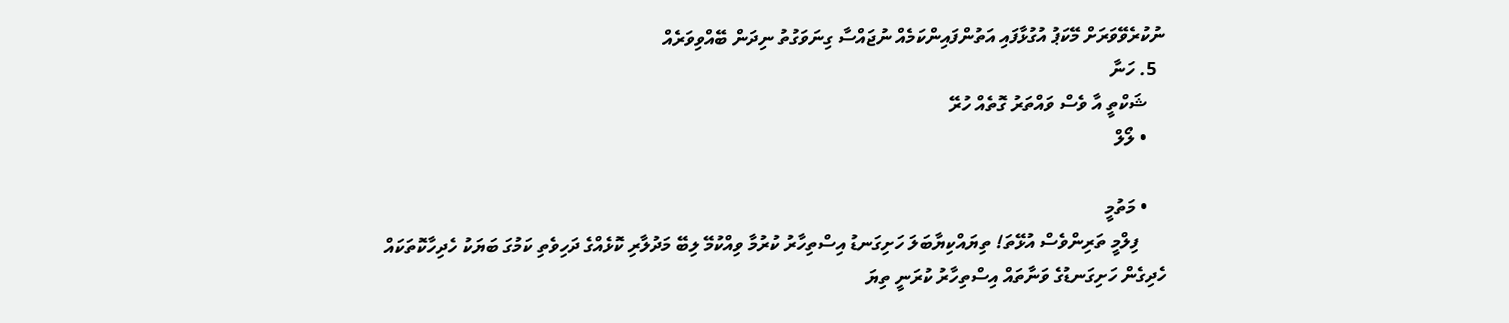ނުކުރެވޭވަރަށް މޭކަޕު އުގުޅާފައި އަތުންފައިންކަމެއް ނުޖައްސާ ގިނަވަގުތު ނިދަން ބޭއްވިވަރެއް
  5. ހަނާ
    ޝަކްތީ އާ ވެސް ވައްތަރު ގޮތެއް ހުރޭ
    • ލޯލް

    • މަތުމީ
      ފިލްމީ ތަރިންވެސް އުޅޭތަ! ތިޔައްކިޔާބަލަ ހަށިގަނޑު އިސްތިހާރު ކުރުމާ ވިއްކުމޭ ލިބޭ މަދުލާރި ކޮޅެއްގެ ދަހިވެތި ކަމުގަ ބަޔަކު ހެދިހާކޮތަކައް ހެދިގެން ހަށިގަނޑުގެ ވަނާތައް އިސްތިހާރު ކުރަނީ ތިޔަ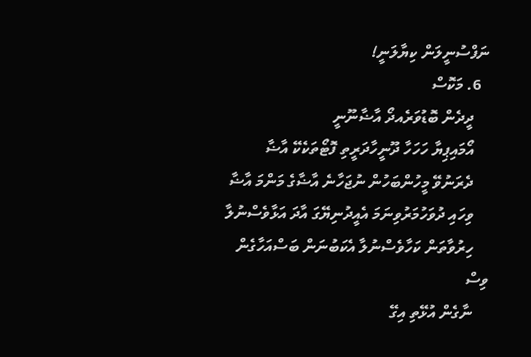ނަފްސުނީލަން ކިޔާލަނީ!
  6. މަކޮސް
    ދީދެން ބޮޑުވަރެއދޯ އާޟާނޫނީ
    އޯމައިޕިޔާ ހަހަހާ ދޫނީހާދަރީތި ފޮޓޯތަކެކޭ އާޟާ
    ދެރަނުވޭ މީހުންބަހުން ނުޖަހާނެ އާޟާގެ މަންމަ އާޟާ
    ވިހައި ދުވަހުމަރުވިނަމަ އެއީދުނިޔޭގަ އާދަ އަޅާވެސްނުލާ
    ހިރުވާތަން ކަހާވެސްނުލާ އެކަބުނަން ބަސްއަހާގެން ވިސް
    ނާގެން އުޅޭތި އިގޭ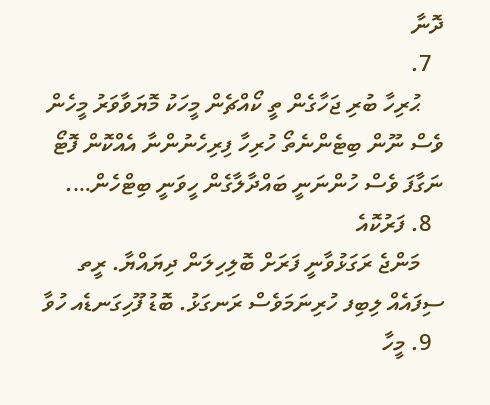ދޮނާ
  7.
    ޙުރިހާ ބުރި ޖަހާގެން ތީ ކޯއްޗެން މީހަކު މޮޔަވާވަރު މީހެން ވެސް ނޫން ބިޓެންނެތޯ ހުރިހާ ފިރިހެނުންނާ އެއްކޮން ފޮޓޯ ނަގާފަ ވެސް ހުންނަނީ ބައްދާލާގެން ހީވަނީ ބިޓްހެން….
  8. ފަރުކޮއެ
    މަންޖެ ރަގަޅުވާނީ ފަރަށް ބޮލިހިލަން ދިޔައްޔާ. ރީތ ސިފައެއް ލިބިފ ހުރިނަމަވެސް ރަނގަޅު. ބޮޑު ފޫހިގަނޑެއ ހުވާ
  9. މީހާ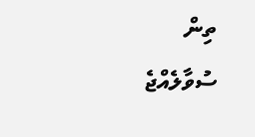ތިން ސުވާލެއްޖެ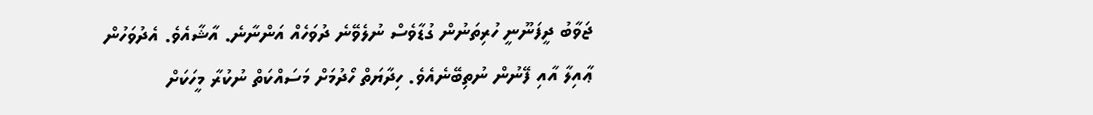ޖަވާބު ދީފަނޫނީ ހުރިތަނުން ގުޑާވެސް ނުލެވޭނެ ދުވަހެއް އަންނާނެ. އާޝާއެވެ. އެދުވަހުން ޢާއިލާ އާއި ފޭނުން ނުތިބޭނެއެވެ. ހިދާޔަތް ހޯދުމަށް މަސައްކަތް ނުކުރާ މީހަކަށް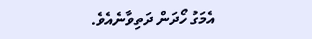އެމަގު ހޯދަން ދަތިވާނެއެވެ.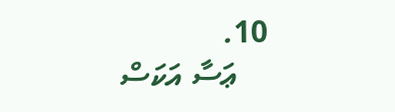10.
    ޢަސާ އަކަސް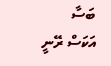ބަސާ އަކަސް ރޭނީ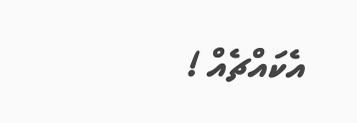އެކައްޗެއް !